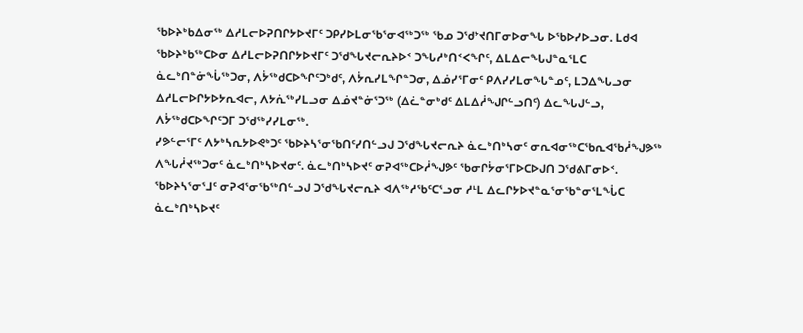ᖃᐅᔨᒃᑲᐃᓂᖅ ᐃᓱᒪᓕᐅᕈᑎᒋᔭᐅᔪᒥᑦ ᑐᑭᓯᐅᒪᓂᖃᕐᓂᐊᖅᑐᖅ ᖃᓄ ᑐᖁᔾᔪᑎᒥᓂᐅᓂᖓ ᐅᖃᐅᓯᐅᓗᓂ. ᒪᑯᐊ ᖃᐅᔨᒃᑲᖅᑕᐅᓂ ᐃᓱᒪᓕᐅᕈᑎᒋᔭᐅᔪᒥᑦ ᑐᖁᖓᔪᓕᕆᔨᐅᑉ ᑐᖓᓱᒃᑎᑉᐸᖏᑦ, ᐃᒪᐃᓕᖓᒍᓐᓇᕐᒪᑕ ᓈᓚᒃᑎᓐᓃᖔᖅᑐᓂ, ᐱᔮᖅᑯᑕᐅᖏᑦᑐᒃᑯᑦ, ᐱᔮᕆᓯᒪᖏᓐᑐᓂ, ᐃᓅᓯᕐᒥᓂᑦ ᑭᐱᓯᓯᒪᓂᖓᓐᓄᑦ, ᒪᑐᐃᖓᓗᓂ ᐃᓱᒪᓕᐅᒋᔭᐅᔭᕆᐊᓕ, ᐱᔭᕇᖅᓯᒪᓗᓂ ᐃᓅᔪᓐᓃᕐᑐᖅ (ᐃᓛᓐᓂᒃᑯᑦ ᐃᒪᐃᓲᖑᒋᓪᓗᑎᑦ) ᐃᓚᖓᒍᓪᓗ, ᐱᔮᖅᑯᑕᐅᖏᑦᑐᒥ ᑐᖁᖅᓯᓯᒪᓂᖅ.
ᓯᕗᓪᓕᕐᒥᑦ ᐱᔭᒃᓴᕆᔭᐅᕙᒃᑐᑦ ᖃᐅᔨᓴᕐᓂᖃᑎᑦᓯᑎᓪᓗᒍ ᑐᖁᖓᔪᓕᕆᔨ ᓈᓚᒃᑎᒃᓴᓂᑦ ᓂᕆᐊᓂᖅᑕᖃᕆᐊᖃᓲᖑᕗᖅ ᐱᖓᓲᔪᖅᑐᓂᑦ ᓈᓚᒃᑎᒃᓴᐅᔪᓂᑦ. ᓈᓚᒃᑎᒃᓴᐅᔪᑦ ᓂᕈᐊᖅᑕᐅᓲᖑᕗᑦ ᖃᓂᒋᔮᓂᕐᒥᐅᑕᐅᒍᑎ ᑐᖁᕕᒥᓂᐅᑉ. ᖃᐅᔨᓴᕐᓂᕐᒧᑦ ᓂᕈᐊᕐᓂᖃᖅᑎᓪᓗᒍ ᑐᖁᖓᔪᓕᕆᔨ ᐊᐱᖅᓱᖃᑦᑕᕐᓗᓂ ᓱᒻᒪ ᐃᓚᒋᔭᐅᔪᓐᓇᕐᓂᖃᓐᓂᕐᒪᖔᑕ ᓈᓚᒃᑎᒃᓴᐅᔪᑦ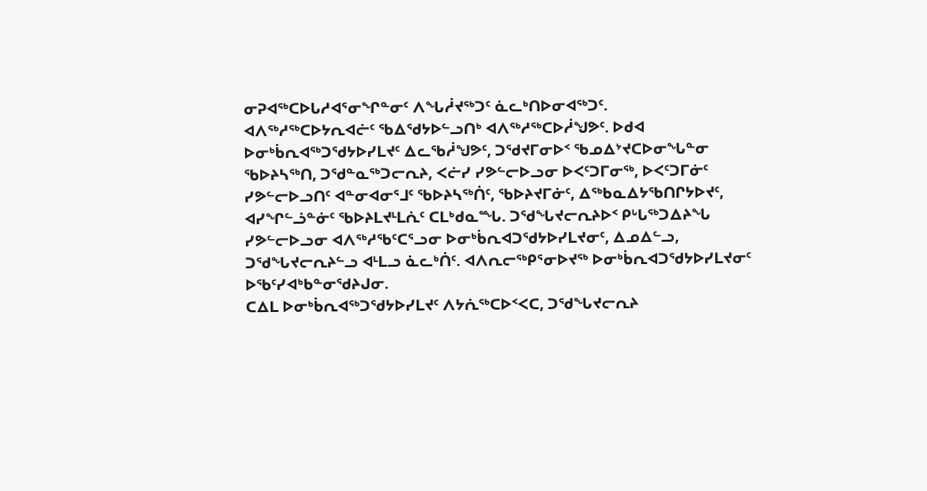ᓂᕈᐊᖅᑕᐅᒐᓱᐊᕐᓂᖏᓐᓂᑦ ᐱᖓᓲᔪᖅᑐᑦ ᓈᓚᒃᑎᐅᓂᐊᖅᑐᑦ.
ᐊᐱᖅᓱᖅᑕᐅᔭᕆᐊᓖᑦ ᖃᐃᖁᔭᐅᓪᓗᑎᒃ ᐊᐱᖅᓱᖅᑕᐅᓲᖑᕗᑦ. ᐅᑯᐊ ᐅᓂᒃᑳᕆᐊᖅᑐᖁᔭᐅᓯᒪᔪᑦ ᐃᓚᖃᓲᖑᕗᑦ, ᑐᖁᔪᒥᓂᐅᑉ ᖃᓄᐃᔾᔪᑕᐅᓂᖓᓐᓂ ᖃᐅᔨᓴᖅᑎ, ᑐᖁᓐᓇᖅᑐᓕᕆᔨ, ᐸᓖᓯ ᓯᕗᓪᓕᐅᓗᓂ ᐅᐸᑦᑐᒥᓂᖅ, ᐅᐸᑦᑐᒥᓃᑦ ᓯᕗᓪᓕᐅᓗᑎᑦ ᐊᓐᓂᐊᓂᕐᒧᑦ ᖃᐅᔨᓴᖅᑏᑦ, ᖃᐅᔨᔪᒥᓃᑦ, ᐃᖅᑲᓇᐃᔭᖃᑎᒋᔭᐅᔪᑦ, ᐊᓯᖏᓪᓘᓐᓃᑦ ᖃᐅᔨᒪᔪᒻᒪᕇᑦ ᑕᒪᒃᑯᓇᙵ. ᑐᖁᖓᔪᓕᕆᔨᐅᑉ ᑭᒡᒐᖅᑐᐃᔨᖓ ᓯᕗᓪᓕᐅᓗᓂ ᐊᐱᖅᓱᖃᑦᑕᕐᓗᓂ ᐅᓂᒃᑳᕆᐊᑐᖁᔭᐅᓯᒪᔪᓂᑦ, ᐃᓄᐃᓪᓗ, ᑐᖁᖓᔪᓕᕆᔨᓪᓗ ᐊᒻᒪᓗ ᓈᓚᒃᑏᑦ. ᐊᐱᕆᓕᖅᑭᕐᓂᐅᔪᖅ ᐅᓂᒃᑳᕆᐊᑐᖁᔭᐅᓯᒪᔪᓂᑦ ᐅᖃᑦᓯᐊᒃᑲᓐᓂᖁᔨᒍᓂ.
ᑕᐃᒪ ᐅᓂᒃᑳᕆᐊᖅᑐᖁᔭᐅᓯᒪᔪᑦ ᐱᔭᕇᖅᑕᐅᑉᐸᑕ, ᑐᖁᖓᔪᓕᕆᔨ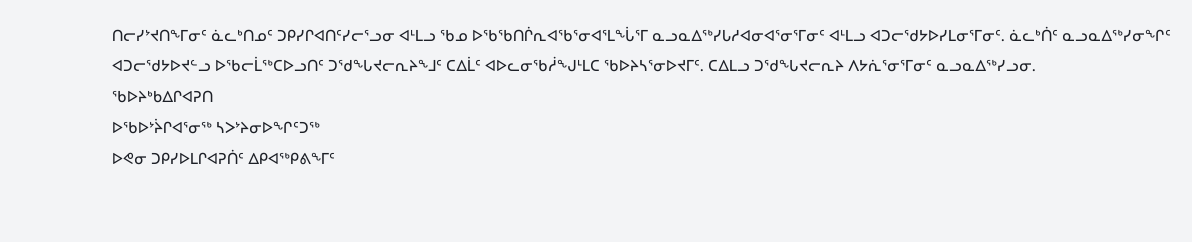ᑎᓕᓯᔾᔪᑎᖕᒥᓂᑦ ᓈᓚᒃᑎᓄᑦ ᑐᑭᓯᒋᐊᑎᑦᓯᓕᕐᓗᓂ ᐊᒻᒪᓗ ᖃᓄ ᐅᖃᖃᑎᒌᕆᐊᖃᕐᓂᐊᕐᒪᖔᕐᒥ ᓇᓗᓇᐃᖅᓯᒐᓱᐊᓂᐊᕐᓂᕐᒥᓂᑦ ᐊᒻᒪᓗ ᐊᑐᓕᖁᔭᐅᓯᒪᓂᕐᒥᓂᑦ. ᓈᓚᒃᑏᑦ ᓇᓗᓇᐃᖅᓯᓂᖏᑦ ᐊᑐᓕᖁᔭᐅᔪᓪᓗ ᐅᖃᓕᒫᖅᑕᐅᓗᑎᑦ ᑐᖁᖓᔪᓕᕆᔨᖕᒧᑦ ᑕᐃᒫᑦ ᐊᐅᓚᓂᖃᓲᖑᒻᒪᑕ ᖃᐅᔨᓴᕐᓂᐅᔪᒥᑦ. ᑕᐃᒪᓗ ᑐᖁᖓᔪᓕᕆᔨ ᐱᔭᕇᕐᓂᕐᒥᓂᑦ ᓇᓗᓇᐃᖅᓯᓗᓂ.
ᖃᐅᔨᒃᑲᐃᒋᐊᕈᑎ
ᐅᖃᐅᔾᔩᒋᐊᕐᓂᖅ ᓴᐳᔾᔨᓂᐅᖏᑦᑐᖅ
ᐅᕙᓂ ᑐᑭᓯᐅᒪᒋᐊᕈᑏᑦ ᐃᑭᐊᖅᑭᕕᖕᒥᑦ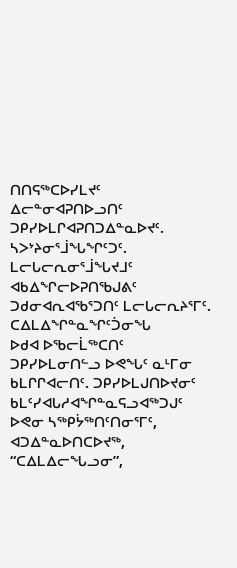ᑎᑎᕋᖅᑕᐅᓯᒪᔪᑦ ᐃᓕᓐᓂᐊᕈᑎᐅᓗᑎᑦ ᑐᑭᓯᐅᒪᒋᐊᕈᑎᑐᐃᓐᓇᐅᔪᑦ. ᓴᐳᔾᔨᓂᕐᒨᖓᖏᑦᑐᑦ. ᒪᓕᒐᓕᕆᓂᕐᒨᖓᔪᒧᑦ ᐊᑲᐃᖏᓕᐅᕈᑎᖃᒍᕕᑦ ᑐᑯᓂᐊᕆᐊᖃᕐᑐᑎᑦ ᒪᓕᒐᓕᕆᔨᕐᒥᑦ.
ᑕᐃᒪᐃᖏᓐᓇᖏᑦᑑᓂᖓ
ᐅᑯᐊ ᐅᖃᓕᒫᖅᑕᑎᑦ ᑐᑭᓯᐅᒪᓂᑎᓪᓗ ᐅᕙᖓᑦ ᓇᒻᒥᓂ ᑲᒪᒋᒋᐊᓕᑎᑦ. ᑐᑭᓯᐅᒪᒍᑎᐅᔪᓂᑦ ᑲᒪᑦᓯᐊᒐᓱᐊᖏᓐᓇᕋᓗᐊᖅᑐᒍᑦ ᐅᕙᓂ ᓴᖅᑭᔮᖅᑎᑦᑎᓂᕐᒥᑦ, ᐊᑐᐃᓐᓇᐅᑎᑕᐅᔪᖅ, “ᑕᐃᒪᐃᓕᖓᓗᓂ”,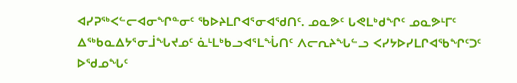ᐊᓯᕈᖅᐸᓪᓕᐊᓂᖏᓐᓂᑦ ᖃᐅᔨᒪᒋᐊᕐᓂᐊᖁᑎᑦ. ᓄᓇᕗᑦ ᒐᕙᒪᒃᑯᖏᑦ ᓄᓇᕗᒻᒥᑦ ᐃᖅᑲᓇᐃᔭᕐᓂᒨᖓᔪᓄᑦ ᓈᒻᒪᒃᑲᓗᐊᕐᒪᖔᑎᑦ ᐱᓕᕆᔨᖓᓪᓗ ᐸᓯᔭᐅᓯᒪᒋᐊᖃᖏᑦᑐᑦ ᐅᖁᓄᖓᑦ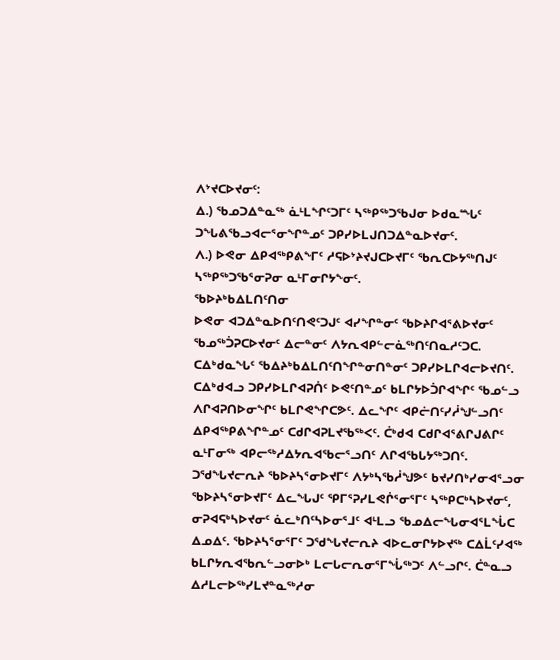ᐱᔾᔪᑕᐅᔪᓂᑦ:
ᐃ.) ᖃᓄᑐᐃᓐᓇᖅ ᓈᒻᒪᖏᑦᑐᒥᑦ ᓴᖅᑭᖅᑐᖃᒍᓂ ᐅᑯᓇᙵᑦ ᑐᖓᕕᖃᓗᐊᓕᕐᓂᖏᓐᓄᑦ ᑐᑭᓯᐅᒪᒍᑎᑐᐃᓐᓇᐅᔪᓂᑦ.
ᐱ.) ᐅᕙᓂ ᐃᑭᐊᖅᑭᕕᖕᒥᑦ ᓱᕋᐅᔾᔨᔪᒍᑕᐅᔪᒥᑦ ᖃᕆᑕᐅᔭᖅᑎᒍᑦ ᓴᖅᑭᖅᑐᖃᕐᓂᕈᓂ ᓇᒻᒥᓂᒋᔭᖕᓂᑦ.
ᖃᐅᔨᒃᑲᐃᒪᑎᑦᑎᓂ
ᐅᕙᓂ ᐊᑐᐃᓐᓇᐅᑎᑦᑎᕙᑦᑐᒍᑦ ᐊᓯᖏᓐᓂᑦ ᖃᐅᔨᒋᐊᕐᕕᐅᔪᓂᑦ ᖃᓄᖅᑑᕈᑕᐅᔪᓂᑦ ᐃᓕᓐᓂᑦ ᐱᔭᕆᐊᑭᓪᓕᓈᖅᑎᑦᑎᓇᓱᑦᑐᑕ. ᑕᐃᒃᑯᓇᖓᑦ ᖃᐃᔨᒃᑲᐃᒪᑎᑦᑎᖏᓐᓂᑎᓐᓂᑦ ᑐᑭᓯᐅᒪᒋᐊᓕᐅᔪᑎᑦ. ᑕᐃᒃᑯᐊᓗ ᑐᑭᓯᐅᒪᒋᐊᕈᑏᑦ ᐅᕙᑦᑎᓐᓄᑦ ᑲᒪᒋᔭᐅᑑᒋᐊᖏᑦ ᖃᓄᓪᓗ ᐱᒋᐊᕈᑎᐅᓂᖏᑦ ᑲᒪᒋᕙᖏᑕᕗᑦ. ᐃᓚᖏᑦ ᐊᑭᓖᑎᑦᓯᓲᖑᓪᓗᑎᑦ ᐃᑭᐊᖅᑭᕕᖏᓐᓄᑦ ᑕᑯᒋᐊᕈᒪᔪᖃᖅᐸᑦ. ᑖᒃᑯᐊ ᑕᑯᒋᐊᕐᕕᒋᒍᕕᒋᑦ ᓇᒻᒥᓂᖅ ᐊᑭᓕᖅᓱᐃᔭᕆᐊᖃᓕᕐᓗᑎᑦ ᐱᒋᐊᖃᒐᔭᖅᑐᑎᑦ.
ᑐᖁᖓᔪᓕᕆᔨ ᖃᐅᔨᓴᕐᓂᐅᔪᒥᑦ ᐱᔭᒃᓴᖃᓲᖑᕗᑦ ᑲᔪᓯᑎᒃᓯᓂᐊᕐᓗᓂ ᖃᐅᔨᓴᕐᓂᐅᔪᒥᑦ ᐃᓚᖓᒍᑦ ᕿᒥᕐᕈᓯᒪᕙᒌᕐᓂᕐᒥᑦ ᓴᖅᑭᑕᒃᓴᐅᔪᓂᑦ, ᓂᕈᐊᕋᒃᓴᐅᔪᓂᑦ ᓈᓚᒃᑎᑦᓴᐅᓂᕐᒧᑦ ᐊᒻᒪᓗ ᖃᓄᐃᓕᖓᓂᐊᕐᒪᖔᑕ ᐃᓄᐃᑦ. ᖃᐅᔨᓴᕐᓂᕐᒥᑦ ᑐᖁᖓᔪᓕᕆᔨ ᐊᐅᓚᓂᒋᔭᐅᔪᖅ ᑕᐃᒫᑦᓯᐊᖅ ᑲᒪᒋᔭᕆᐊᖃᕆᓪᓗᓂᐅᒃ ᒪᓕᒐᓕᕆᓂᕐᒥᖔᖅᑐᑦ ᐱᓪᓗᒋᑦ. ᑖᓐᓇᓗ ᐃᓱᒪᓕᐅᖅᓯᒪᔪᓐᓇᖅᓱᓂ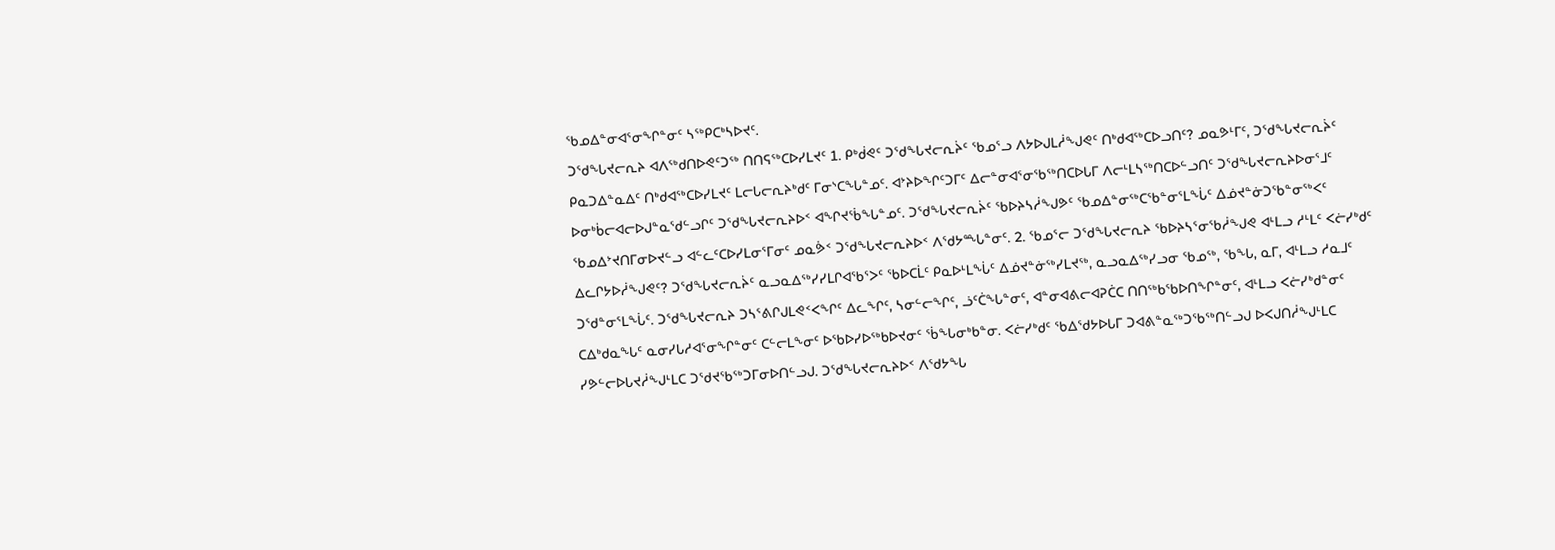ᖃᓄᐃᓐᓂᐊᕐᓂᖏᓐᓂᑦ ᓴᖅᑭᑕᒃᓴᐅᔪᑦ.
ᑐᖁᖓᔪᓕᕆᔨ ᐊᐱᖅᑯᑎᐅᕙᑦᑐᖅ ᑎᑎᕋᖅᑕᐅᓯᒪᔪᑦ 1. ᑭᒃᑰᕙᑦ ᑐᖁᖓᔪᓕᕆᔩᑦ ᖃᓄᕐᓗ ᐱᔭᐅᒍᒪᓲᖑᕙᑦ ᑎᒃᑯᐊᖅᑕᐅᓗᑎᑦ? ᓄᓇᕗᒻᒥᑦ, ᑐᖁᖓᔪᓕᕆᔩᑦ ᑭᓇᑐᐃᓐᓇᐃᑦ ᑎᒃᑯᐊᖅᑕᐅᓯᒪᔪᑦ ᒪᓕᒐᓕᕆᔨᒃᑯᑦ ᒥᓂᔅᑕᖓᓐᓄᑦ. ᐊᔾᔨᐅᖏᑦᑐᒥᑦ ᐃᓕᓐᓂᐊᕐᓂᖃᖅᑎᑕᐅᒐᒥ ᐱᓕᒻᒪᓴᖅᑎᑕᐅᓪᓗᑎᑦ ᑐᖁᖓᔪᓕᕆᔨᐅᓂᕐᒧᑦ ᐅᓂᒃᑳᓕᐊᓕᐅᒍᓐᓇᖁᓪᓗᒋᑦ ᑐᖁᖓᔪᓕᕆᔨᐅᑉ ᐊᖏᔪᖄᖓᓐᓄᑦ. ᑐᖁᖓᔪᓕᕆᔩᑦ ᖃᐅᔨᓴᓲᖑᕗᑦ ᖃᓄᐃᓐᓂᖅᑕᖃᓐᓂᕐᒪᖔᑦ ᐃᓅᔪᓐᓃᑐᖃᓐᓂᖅᐸᑦ ᖃᓄᐃᔾᔪᑎᒥᓂᐅᔪᓪᓗ ᐊᓪᓚᑦᑕᐅᓯᒪᓂᕐᒥᓂᑦ ᓄᓇᕘᑉ ᑐᖁᖓᔪᓕᕆᔨᐅᑉ ᐱᖁᔭᙵᓐᓂᑦ. 2. ᖃᓄᕐᓕ ᑐᖁᖓᔪᓕᕆᔨ ᖃᐅᔨᓴᕐᓂᖃᓲᖑᕙ ᐊᒻᒪᓗ ᓱᒻᒪᑦ ᐸᓖᓯᒃᑯᑦ ᐃᓚᒋᔭᐅᓲᖑᕙᑦ? ᑐᖁᖓᔪᓕᕆᔩᑦ ᓇᓗᓇᐃᖅᓯᓯᒪᒋᐊᖃᕐᐳᑦ ᖃᐅᑕᒫᑦ ᑭᓇᐅᒻᒪᖔᑦ ᐃᓅᔪᓐᓃᖅᓯᒪᔪᖅ, ᓇᓗᓇᐃᖅᓯᓗᓂ ᖃᓄᖅ, ᖃᖓ, ᓇᒥ, ᐊᒻᒪᓗ ᓱᓇᒧᑦ ᑐᖁᓐᓂᕐᒪᖔᑦ. ᑐᖁᖓᔪᓕᕆᔨ ᑐᓴᕐᕕᒋᒍᒪᕙᑉᐸᖏᑦ ᐃᓚᖏᑦ, ᓴᓂᓪᓕᖏᑦ, ᓘᑦᑖᖓᓐᓂᑦ, ᐊᓐᓂᐊᕕᓕᐊᕈᑖᑕ ᑎᑎᖅᑲᖃᐅᑎᖏᓐᓂᑦ, ᐊᒻᒪᓗ ᐸᓖᓯᒃᑯᓐᓂᑦ ᑕᐃᒃᑯᓇᖓᑦ ᓇᓂᓯᒐᓱᐊᕐᓂᖏᓐᓂᑦ ᑕᓪᓕᒪᖕᓂᑦ ᐅᖃᐅᓯᐅᖅᑲᐅᔪᓂᑦ ᖄᖓᓂᒃᑲᓐᓂ. ᐸᓖᓯᒃᑯᑦ ᖃᐃᖁᔭᐅᒐᒥ ᑐᐊᕕᓐᓇᖅᑐᖃᖅᑎᓪᓗᒍ ᐅᐸᒍᑎᓲᖑᒻᒪᑕ ᓯᕗᓪᓕᐅᒐᔪᓲᖑᒻᒪᑕ ᑐᖁᔪᖃᖅᑐᒥᓂᐅᑎᓪᓗᒍ. ᑐᖁᖓᔪᓕᕆᔨᐅᑉ ᐱᖁᔭᖓ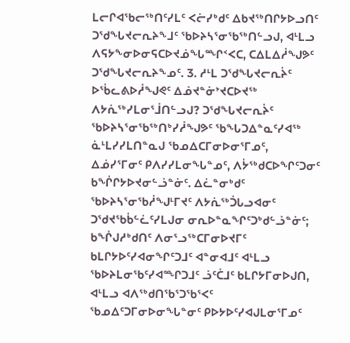ᒪᓕᒋᐊᖃᓕᖅᑎᑦᓯᒪᑦ ᐸᓖᓯᒃᑯᑦ ᐃᑲᔪᖅᑎᒋᔭᐅᓗᑎᑦ ᑐᖁᖓᔪᓕᕆᔨᖕᒧᑦ ᖃᐅᔨᓴᕐᓂᖃᖅᑎᓪᓗᒍ, ᐊᒻᒪᓗ ᐱᕋᔭᖕᓂᐅᓂᕋᑕᐅᔪᓅᖓᙱᑉᐸᑕ, ᑕᐃᒪᐃᓲᖑᕗᑦ ᑐᖁᖓᔪᓕᕆᔨᖕᓄᑦ. 3. ᓱᒻᒪ ᑐᖁᖓᔪᓕᕆᔩᑦ ᐅᖄᓚᕕᐅᓲᖑᕙᑦ ᐃᓅᔪᓐᓃᔾᔪᑕᐅᔪᖅ ᐱᔭᕇᖅᓯᒪᓂᕐᒨᑎᓪᓗᒍ? ᑐᖁᖓᔪᓕᕆᔩᑦ ᖃᐅᔨᓴᕐᓂᖃᖅᑎᒃᓯᓲᖑᕗᑦ ᖃᖓᑐᐃᓐᓇᑦᓯᐊᖅ ᓈᒻᒪᓯᓯᒪᑎᓐᓇᒍ ᖃᓄᐃᑕᒥᓂᐅᓂᕐᒥᓄᑦ, ᐃᓅᓯᕐᒥᓂᑦ ᑭᐱᓯᓯᒪᓂᖓᓐᓄᑦ, ᐱᔮᖅᑯᑕᐅᖏᑦᑐᓂᑦ ᑲᖐᒋᔭᐅᔪᓂᓪᓘᓐᓃᑦ. ᐃᓛᓐᓂᒃᑯᑦ ᖃᐅᔨᓴᕐᓂᖃᓲᖑᒻᒥᔪᑦ ᐱᔭᕇᖅᑑᒐᓗᐊᓂᑦ ᑐᖁᔪᖃᑳᓪᓛᑦᓯᒪᒍᓂ ᓂᕆᐅᓐᓇᖏᑦᑐᒃᑯᓪᓘᓐᓃᑦ; ᑲᖐᒍᓱᒃᑯᑎᑦ ᐱᓂᕐᓗᖅᑕᒥᓂᐅᔪᒥᑦ ᑲᒪᒋᔭᐅᑦᓯᐊᓂᖏᑦᑐᒧᑦ ᐊᓐᓂᐊᒧᑦ ᐊᒻᒪᓗ ᖃᐅᔨᒪᓂᖃᑦᓯᐊᙱᑐᒧᑦ ᓘᑦᑖᒧᑦ ᑲᒪᒋᔭᒥᓂᐅᒍᑎ, ᐊᒻᒪᓗ ᐊᐱᖅᑯᑎᖃᕐᑐᖃᕐᐸᑦ ᖃᓄᐃᑦᑐᒥᓂᐅᓂᖓᓐᓂᑦ ᑭᐅᔭᐅᑦᓯᐊᒍᒪᓂᕐᒥᓄᑦ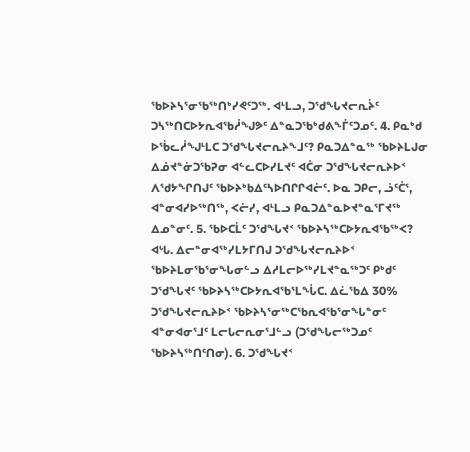ᖃᐅᔨᓴᕐᓂᖃᖅᑎᒃᓯᕙᑦᑐᖅ. ᐊᒻᒪᓗ, ᑐᖁᖓᔪᓕᕆᔩᑦ ᑐᓴᖅᑎᑕᐅᔭᕆᐊᖃᓲᖑᕗᑦ ᐃᓐᓇᑐᖃᒃᑯᕕᖕᒦᑦᑐᓄᑦ. 4. ᑭᓇᒃᑯ ᐅᖄᓚᓲᖑᒻᒪᑕ ᑐᖁᖓᔪᓕᕆᔨᖕᒧᑦ? ᑭᓇᑐᐃᓐᓇᖅ ᖃᐅᔨᒪᒍᓂ ᐃᓅᔪᓐᓃᑐᖃᕈᓂ ᐊᓪᓚᑕᐅᓯᒪᔪᑦ ᐊᑖᓂ ᑐᖁᖓᔪᓕᕆᔨᐅᑉ ᐱᖁᔭᖏᑎᒍᑦ ᖃᐅᔨᒃᑲᐃᑦᓴᐅᑎᒋᒋᐊᓖᑦ. ᐅᓇ ᑐᑭᓕ, ᓘᑦᑖᕐ, ᐊᓐᓂᐊᓯᐅᖅᑎᖅ, ᐸᓖᓯ, ᐊᒻᒪᓗ ᑭᓇᑐᐃᓐᓇᐅᔪᓐᓇᕐᒥᔪᖅ ᐃᓄᓐᓂᑦ. 5. ᖃᐅᑕᒫᑦ ᑐᖁᖓᔪᑉ ᖃᐅᔨᓴᖅᑕᐅᔭᕆᐊᖃᖅᐸ? ᐊᒡᒐ. ᐃᓕᓐᓂᐊᖅᓯᒪᔭᒥᑎᒍ ᑐᖁᖓᔪᓕᕆᔨᐅᑉ ᖃᐅᔨᒪᓂᖃᕐᓂᖓᓂᓪᓗ ᐃᓱᒪᓕᐅᖅᓯᒪᔪᓐᓇᖅᑐᑦ ᑭᒃᑯᑦ ᑐᖁᖓᔪᑦ ᖃᐅᔨᓴᖅᑕᐅᔭᕆᐊᖃᕐᒪᖔᑕ. ᐃᓛᖃᐃ 30% ᑐᖁᖓᔪᓕᕆᔨᐅᑉ ᖃᐅᔨᓴᕐᓂᖅᑕᖃᕆᐊᖃᕐᓂᖓᓐᓂᑦ ᐊᓐᓂᐊᓂᕐᒧᑦ ᒪᓕᒐᓕᕆᓂᕐᒧᓪᓗ (ᑐᖁᖓᓕᖅᑐᓄᑦ ᖃᐅᔨᓴᖅᑎᑦᑎᓂ). 6. ᑐᖁᖓᔪᑉ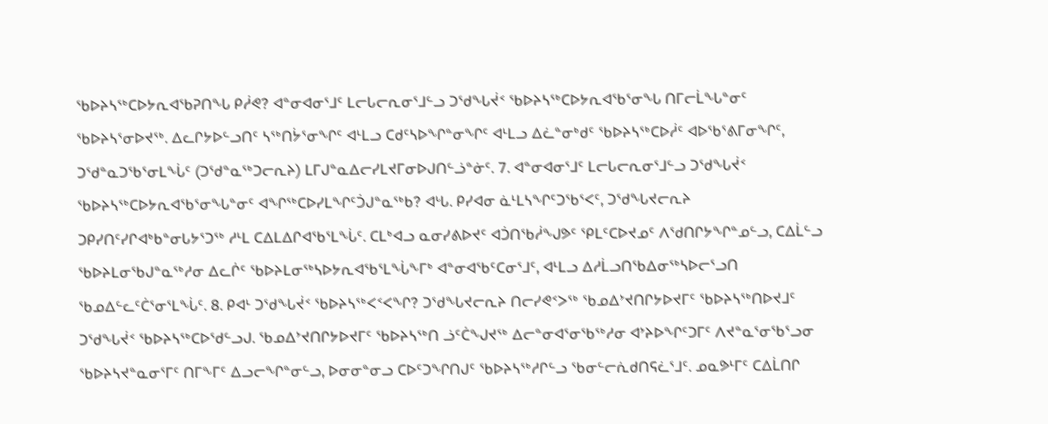ᖃᐅᔨᓴᖅᑕᐅᔭᕆᐊᖃᕈᑎᖓ ᑭᓲᕙ? ᐊᓐᓂᐊᓂᕐᒧᑦ ᒪᓕᒐᓕᕆᓂᕐᒧᓪᓗ ᑐᖁᖓᔫᑉ ᖃᐅᔨᓴᖅᑕᐅᔭᕆᐊᖃᕐᓂᖓ ᑎᒥᓕᒫᖓᓐᓂᑦ ᖃᐅᔨᓴᕐᓂᐅᔪᖅ. ᐃᓚᒋᔭᐅᓪᓗᑎᑦ ᓴᖅᑎᔮᕐᓂᖏᑦ ᐊᒻᒪᓗ ᑕᑯᑦᓴᐅᖏᓐᓂᖏᑦ ᐊᒻᒪᓗ ᐃᓛᓐᓂᒃᑯᑦ ᖃᐅᔨᓴᖅᑕᐅᓲᑦ ᐊᐅᖃᕐᕕᒥᓂᖏᑦ, ᑐᖁᓐᓇᑐᖃᕐᓂᒪᖔᑦ (ᑐᖁᓐᓇᖅᑐᓕᕆᔨ) ᒪᒥᒍᓐᓇᐃᓕᓯᒪᔪᒥᓂᐅᒍᑎᓪᓘᓐᓃᑦ. 7. ᐊᓐᓂᐊᓂᕐᒧᑦ ᒪᓕᒐᓕᕆᓂᕐᒧᓪᓗ ᑐᖁᖓᔫᑉ ᖃᐅᔨᓴᖅᑕᐅᔭᕆᐊᖃᕐᓂᖓᓐᓂᑦ ᐊᖏᖅᑕᐅᓯᒪᖏᑦᑑᒍᓐᓇᖅᑲ? ᐊᒡᒐ. ᑭᓯᐊᓂ ᓈᒻᒪᓴᖏᑦᑐᖃᕐᐸᑦ, ᑐᖁᖓᔪᓕᕆᔨ ᑐᑭᓯᑎᑦᓯᒋᐊᒃᑲᓐᓂᒐᔭᕐᑐᖅ ᓱᒻᒪ ᑕᐃᒪᐃᒋᐊᖃᕐᒪᖔᑦ. ᑕᒪᒃᐊᓗ ᓇᓂᓯᕕᐅᔪᑦ ᐊᑑᑎᖃᓲᖑᕗᑦ ᕿᒪᑦᑕᐅᔪᓄᑦ ᐱᖁᑎᒋᔭᖏᓐᓄᓪᓗ, ᑕᐃᒫᓪᓗ ᖃᐅᔨᒪᓂᖃᒍᓐᓇᖅᓱᓂ ᐃᓚᒌᑦ ᖃᐅᔨᒪᓂᖅᓴᐅᔭᕆᐊᖃᕐᒪᖔᖕᒥᒃ ᐊᓐᓂᐊᖃᑦᑕᓂᕐᒧᑦ, ᐊᒻᒪᓗ ᐃᓱᒫᓗᑎᖃᐃᓂᖅᓴᐅᓕᕐᓗᑎ ᖃᓄᐃᓪᓚᑦᑖᕐᓂᕐᒪᖔᑦ. 8. ᑭᐊᒻ ᑐᖁᖓᔫᑉ ᖃᐅᔨᓴᖅᐸᑉᐸᖏ? ᑐᖁᖓᔪᓕᕆᔨ ᑎᓕᓯᕙᑉᐳᖅ ᖃᓄᐃᔾᔪᑎᒋᔭᐅᔪᒥᑦ ᖃᐅᔨᓴᖅᑎᐅᔪᒧᑦ ᑐᖁᖓᔫᑉ ᖃᐅᔨᓴᖅᑕᐅᖁᓪᓗᒍ. ᖃᓄᐃᔾᔪᑎᒋᔭᐅᔪᒥᑦ ᖃᐅᔨᓴᖅᑎ ᓘᑦᑖᖑᔪᖅ ᐃᓕᓐᓂᐊᕐᓂᖃᖅᓱᓂ ᐊᔾᔨᐅᖏᑦᑐᒥᑦ ᐱᔪᓐᓇᕐᓂᖃᕐᓗᓂ ᖃᐅᔨᓴᔪᓐᓇᓂᕐᒥᑦ ᑎᒥᖕᒥᑦ ᐃᓗᓕᖏᓐᓂᓪᓗ, ᐅᓂᓂᓐᓂᓗ ᑕᐅᑦᑐᖏᑎᒍᑦ ᖃᐅᔨᓴᖅᓱᒋᓪᓗ ᖃᓂᓪᓕᕇᑯᑎᕋᓛᕐᒧᑦ. ᓄᓇᕗᒻᒥᑦ ᑕᐃᒫᑎᒋ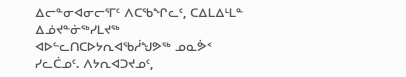ᐃᓕᓐᓂᐊᓂᓕᕐᒥᑦ ᐱᑕᖃᖏᓚᑦ, ᑕᐃᒪᐃᒻᒪᓐ ᐃᓅᔪᓐᓃᖅᓯᒪᔪᖅ ᐊᐅᓪᓚᑎᑕᐅᔭᕆᐊᖃᓲᖑᕗᖅ ᓄᓇᕘᑉ ᓯᓚᑖᓄᑦ. ᐱᔭᕆᐊᑐᔪᓄᑦ,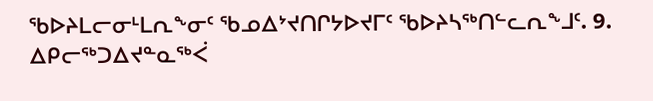ᖃᐅᔨᒪᓕᓂᒻᒪᕆᖕᓂᑦ ᖃᓄᐃᔾᔪᑎᒋᔭᐅᔪᒥᑦ ᖃᐅᔨᓴᖅᑎᓪᓚᕆᖕᒧᑦ. 9. ᐃᑭᓕᖅᑐᐃᔪᓐᓇᖅᐹ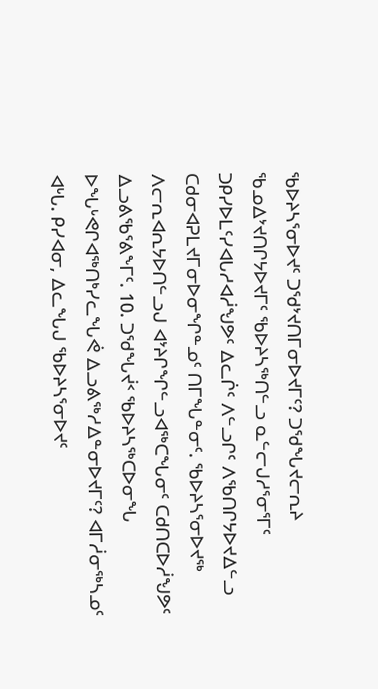ᖃᐅᔨᓴᕐᓂᐅᔪᑦ ᑐᖁᔾᔪᑎᒥᓂᐅᔪᒥᑦ? ᑐᖁᖓᔪᓕᕆᔨ ᖃᓄᐃᔾᔪᑎᒋᔭᐅᔪᒥᑦ ᖃᐅᔨᓴᖅᑎᓪᓗ ᓇᓪᓕᒍᓱᕐᓂᕐᒥᑦ ᑐᑭᓯᐅᒪᑦᓯᐊᒐᓱᐊᓲᖑᕗᑦ ᐃᓚᒌᑦ ᐱᓪᓗᒋᑦ ᐱᖃᑎᒋᔭᐅᔪᐃᓪᓗ ᑕᑯᓂᐊᕈᒪᔪᒥᓂᐅᓂᖏᓐᓄᑦ ᑎᒥᖓᓐᓂᑦ. ᖃᐅᔨᓴᕐᓂᐅᔪᖅ ᐱᓕᕆᐊᕆᔭᐅᑎᓪᓗᒍ ᐊᔾᔨᒋᖏᓪᓗᐊᖅᑕᖓᓂᑦ ᑕᑯᑎᑕᐅᓲᖑᕗᑦ ᐃᓗᕕᖃᕐᕕᖕᒥᑦ. 10. ᑐᖁᖓᔫᑉ ᖃᐅᔨᓴᖅᑕᐅᓂᖓ ᐅᖓᒡᕙᒋᐊᖅᑎᒃᓯᓚᖓᕚ ᐃᓗᕕᖅᓱᐃᓐᓂᐅᔪᒥᑦ? ᐊᒥᓲᓂᖅᓴᓄᑦ ᐊᒡᒐ. ᑭᓯᐊᓂ, ᐃᓚᖓᒍ ᖃᐅᔨᓴᕐᓂᐅᔪᑦ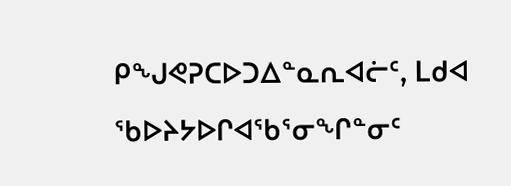ᑭᖑᕙᕈᑕᐅᑐᐃᓐᓇᕆᐊᓖᑦ, ᒪᑯᐊ ᖃᐅᔨᔭᐅᒋᐊᖃᕐᓂᖏᓐᓂᑦ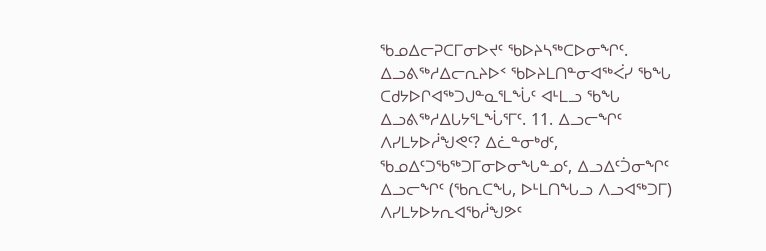ᖃᓄᐃᓕᕈᑕᒥᓂᐅᔪᑦ ᖃᐅᔨᓴᖅᑕᐅᓂᖏᑦ. ᐃᓗᕕᖅᓱᐃᓕᕆᔨᐅᑉ ᖃᐅᔨᒪᑎᓐᓂᐊᖅᐹᓯ ᖃᖓ ᑕᑯᔭᐅᒋᐊᖅᑐᒍᓐᓇᕐᒪᖔᑦ ᐊᒻᒪᓗ ᖃᖓ ᐃᓗᕕᖅᓱᐃᒐᔭᕐᒪᖔᕐᒥᑦ. 11. ᐃᓗᓕᖏᑦ ᐱᓯᒪᔭᐅᓲᖑᕙᑦ? ᐃᓛᓐᓂᒃᑯᑦ, ᖃᓄᐃᑦᑐᖃᖅᑐᒥᓂᐅᓂᖓᓐᓄᑦ, ᐃᓗᐃᑦᑑᓂᖏᑦ ᐃᓗᓕᖏᑦ (ᖃᕆᑕᖓ, ᐅᒻᒪᑎᖓᓗ ᐱᓗᐊᖅᑐᒥ) ᐱᓯᒪᔭᐅᔭᕆᐊᖃᓲᖑᕗᑦ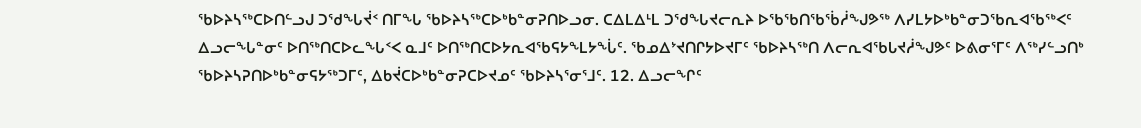ᖃᐅᔨᓴᖅᑕᐅᑎᓪᓗᒍ ᑐᖁᖓᔫᑉ ᑎᒥᖓ ᖃᐅᔨᓴᖅᑕᐅᒃᑲᓐᓂᕈᑎᐅᓗᓂ. ᑕᐃᒪᐃᒻᒪ ᑐᖁᖓᔪᓕᕆᔨ ᐅᖃᖃᑎᖃᖄᓲᖑᕗᖅ ᐱᓯᒪᔭᐅᒃᑲᓐᓂᑐᖃᕆᐊᖃᖅᐸᑦ ᐃᓗᓕᖓᓐᓂᑦ ᐅᑎᖅᑎᑕᐅᓚᖓᑉᐸ ᓇᒧᑦ ᐅᑎᖅᑎᑕᐅᔭᕆᐊᖃᕋᔭᖕᒪᔭᖔᑦ. ᖃᓄᐃᔾᔪᑎᒋᔭᐅᔪᒥᑦ ᖃᐅᔨᓴᖅᑎ ᐱᓕᕆᐊᖃᒐᔪᓲᖑᕗᑦ ᐅᕕᓂᕐᒥᑦ ᐱᖅᓯᓪᓗᑎᒃ ᖃᐅᔨᓴᕈᑎᐅᒃᑲᓐᓂᕋᔭᖅᑐᒥᑦ, ᐃᑲᔫᑕᐅᒃᑲᓐᓂᕈᑕᐅᔪᓄᑦ ᖃᐅᔨᓴᕐᓂᕐᒧᑦ. 12. ᐃᓗᓕᖏᑦ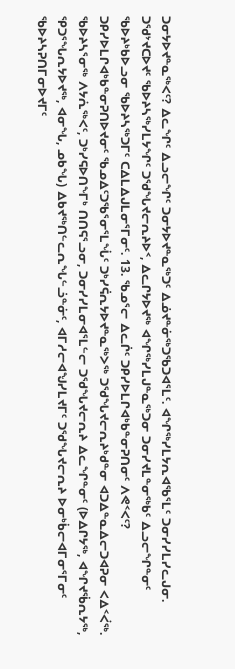ᑐᓂᔭᐅᔪᓐᓇᖅᐸᑦ? ᐃᓚᖏᑦ ᐃᓗᓕᖏᑦ ᑐᓂᔭᐅᔪᓐᓇᖅᑐᑦ ᐃᓅᔪᓐᓃᖅᑐᖃᑐᐊᕐᒪᑦ. ᐊᖏᖅᓯᒪᔭᕆᐊᖃᕐᒪᑦ ᑐᓂᓯᓯᒪᓯᓚᒍᓂ. ᑐᖁᔾᔪᑕᐅᔪᑦ ᖃᐅᔨᓴᖅᓯᒪᔭᖏᑦ ᑐᖁᖓᔪᓕᕆᔨᐅᑉ, ᐃᓚᒋᔭᐅᔪᖅ ᐊᖏᖅᓯᒪᒍᓐᓇᖅᑐᓂ ᑐᓂᓯᔪᒪᓐᓂᖅᑲᑦ ᐃᓗᓕᖏᓐᓂᑦ ᖃᐅᔨᒃᑲᐅᓗᓂ ᖃᐅᔨᓴᖅᑐᒥᑦ ᑕᐃᒪᐃᒍᒪᓂᕐᒥᓂᑦ. 13. ᖃᓄᕐᓕ ᐃᓚᒌᑦ ᑐᑭᓯᐅᒪᒋᐊᒃᑲᓐᓂᕈᑎᓂᑦ ᐱᕙᑉᐸᑦ? ᑐᑭᓯᐅᒪᒋᐊᒃᑲᓐᓂᕈᑎᐅᔪᓂᑦ ᖃᓄᐃᑦᑐᖃᕐᓂᕐᒪᖔᑦ ᑐᒃᓯᕌᕆᔭᐅᔪᓐᓇᖅᐳᖅ ᑐᖁᖓᔪᓕᕆᔨᒃᑯᓐᓂ ᐊᑐᐃᓐᓇᐃᓕᑐᐊᕈᓂ ᐸᐃᑉᐹᖅ. ᖃᐅᔨᓴᕐᓂᖅ ᐱᔭᕇᖅᐸᑦ, ᑐᒃᓯᕋᐅᑎᖕᒥᒃ ᑎᑎᕋᕐᓗᓂ, ᑐᓂᓯᓯᒪᓂᐊᕐᒪᓪᓕ ᑐᖁᖓᔪᓕᕆᔨ ᐃᓚᖏᓐᓂᑦ (ᐅᐃᒋᔭᖅ, ᐊᖏᔪᖄᕆᔭᖅ, ᕿᑐᕐᖓᕆᔭᐅᔪᖅ, ᐊᓂᖓ, ᓄᑲᖓ) ᐃᑲᔪᖅᑎᓪᓚᕆᖓᓪᓘᓐᓃᑦ, ᐊᒥᓱᓕᐊᖑᓯᒪᔪᒥᑦ ᑐᖁᖓᔪᓕᕆᔨ ᐅᓂᒃᑳᓕᐊᒥᓂᕐᒥᓂᑦ ᖃᐅᔨᓴᕈᑎᒥᓂᐅᔪᒥᑦ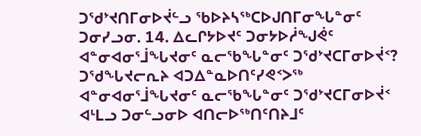ᑐᖁᔾᔪᑎᒥᓂᐅᔫᓪᓗ ᖃᐅᔨᓴᖅᑕᐅᒍᑎᒥᓂᖓᓐᓂᑦ ᑐᓂᓯᓗᓂ. 14. ᐃᓚᒋᔭᐅᔪᑦ ᑐᓂᔭᐅᓲᖑᕚᑦ ᐊᓐᓂᐊᓂᕐᒨᖓᔪᓂᑦ ᓇᓕᖃᖓᓐᓂᑦ ᑐᖁᔾᔪᑕᒥᓂᐅᔫᑉ? ᑐᖁᖓᔪᓕᕆᔨ ᐊᑐᐃᓐᓇᐅᑎᑦᓯᕙᑉᐳᖅ ᐊᓐᓂᐊᓂᕐᒨᖓᔪᓂᑦ ᓇᓕᖃᖓᓐᓂᑦ ᑐᖁᔾᔪᑕᒥᓂᐅᔫᑉ ᐊᒻᒪᓗ ᑐᓂᓪᓗᓂᐅ ᐊᑎᓕᐅᖅᑎᑦᑎᔨᒧᑦ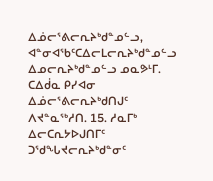ᐃᓅᓕᕐᕕᓕᕆᔨᒃᑯᓐᓄᓪᓗ, ᐊᓐᓂᐊᖃᑦᑕᐃᓕᒪᓕᕆᔨᒃᑯᓐᓄᓪᓗ ᐃᓄᓕᕆᔨᒃᑯᓐᓄᓪᓗ ᓄᓇᕗᒻᒥ. ᑕᐃᑰᓇ ᑭᓯᐊᓂ ᐃᓅᓕᕐᕕᓕᕆᔨᒃᑯᑎᒍᑦ ᐱᔪᓐᓇᖅᓱᑎ. 15. ᓱᓇᒥᒃ ᐃᓕᑕᕆᔭᐅᒍᑎᒥᑦ ᑐᖁᖓᔪᓕᕆᔨᒃᑯᓐᓂᑦ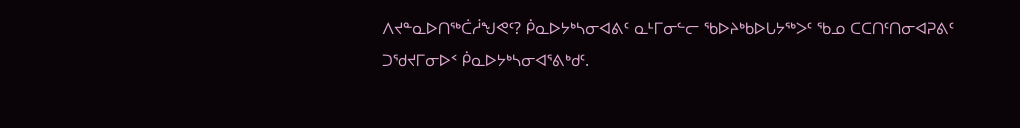ᐱᔪᓐᓇᐅᑎᖅᑖᓲᖑᕙᑦ? ᑮᓇᐅᔭᒃᓴᓂᐊᕕᑦ ᓇᒻᒥᓂᓪᓕ ᖃᐅᔨᒃᑲᐅᒐᔭᖅᐳᑦ ᖃᓄ ᑕᑕᑎᑦᑎᓂᐊᕈᕕᑦ ᑐᖁᔪᒥᓂᐅᑉ ᑮᓇᐅᔭᒃᓴᓂᐊᕐᕕᒃᑯᑦ.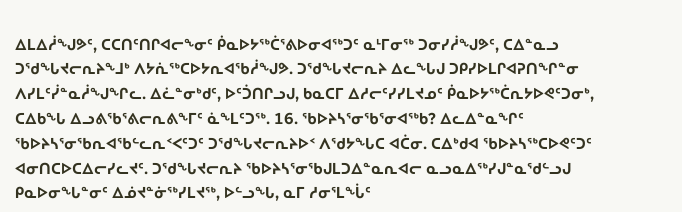ᐃᒪᐃᓲᖑᕗᑦ, ᑕᑕᑎᑦᑎᒋᐊᓕᖕᓂᑦ ᑮᓇᐅᔭᖅᑖᕐᕕᐅᓂᐊᖅᑐᑦ ᓇᒻᒥᓂᖅ ᑐᓂᓯᓲᖑᕗᑦ, ᑕᐃᓐᓇᓗ ᑐᖁᖓᔪᓕᕆᔨᖕᒧᒃ ᐱᔭᕇᖅᑕᐅᔭᕆᐊᖃᓲᖑᕗ. ᑐᖁᖓᔪᓕᕆᔨ ᐃᓚᖓᒍ ᑐᑭᓯᐅᒪᒋᐊᕈᑎᖏᓐᓂ ᐱᓯᒪᑦᓰᓐᓇᓲᖑᖏᓚ. ᐃᓛᓐᓂᒃᑯᑦ, ᐅᑦᑑᑎᒋᓗᒍ, ᑲᓇᑕᒥ ᐃᓱᓕᑦᓯᓯᒪᔪᓄᑦ ᑮᓇᐅᔭᖅᑖᕆᔭᐅᕙᑦᑐᓂᒃ, ᑕᐃᑲᖓ ᐃᓗᕕᖃᕐᕕᓕᕆᕕᖕᒥᑦ ᓈᖕᒪᑦᑐᖅ. 16. ᖃᐅᔨᓴᕐᓂᖃᕐᓂᐊᖅᑲ? ᐃᓚᐃᓐᓇᖏᑦ ᖃᐅᔨᓴᕐᓂᖃᕆᐊᖃᓪᓚᕆᑉᐸᑦᑐᑦ ᑐᖁᖓᔪᓕᕆᔨᐅᑉ ᐱᖁᔭᖓᑕ ᐊᑖᓂ. ᑕᐃᒃᑯᐊ ᖃᐅᔨᓴᖅᑕᐅᕙᑦᑐᑦ ᐊᓂᑎᑕᐅᑕᐃᓕᓯᓚᔪᑦ. ᑐᖁᖓᔪᓕᕆᔨ ᖃᐅᔨᓴᕐᓂᖃᒍᒪᑐᐃᓐᓇᕆᐊᓕ ᓇᓗᓇᐃᖅᓯᒍᓐᓇᖁᓪᓗᒍ ᑭᓇᐅᓂᖓᓐᓂᑦ ᐃᓅᔪᓐᓃᖅᓯᒪᔪᖅ, ᐅᓪᓗᖓ, ᓇᒥ ᓱᓂᕐᒪᖔᑦ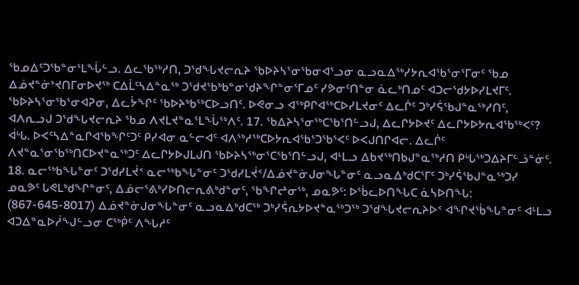ᖃᓄᐃᑦᑐᖃᓐᓂᕐᒪᖔᓪᓗ. ᐃᓚᖃᖅᓱᑎ, ᑐᖁᖓᔪᓕᕆᔨ ᖃᐅᔨᓴᕐᓂᖃᓂᐊᕐᓗᓂ ᓇᓗᓇᐃᖅᓯᔭᕆᐊᖃᕐᓂᕐᒥᓂᑦ ᖃᓄ ᐃᓅᔪᓐᓃᔾᔪᑎᒥᓂᐅᔪᖅ ᑕᐃᒫᑦᓴᐃᓐᓇᖅ ᑐᖁᔪᖃᒃᑲᓐᓂᖁᔨᖏᓐᓂᕐᒥᓄᑦ ᓯᕗᓂᑦᑎᓐᓂ ᓈᓚᒃᑎᓄᑦ ᐊᑐᓕᖁᔭᐅᓯᒪᔪᒥᑦ. ᖃᐅᔨᓴᕐᓂᖃᕐᓂᐊᕈᓂ, ᐃᓚᔮᖏᑦ ᖃᐅᔨᒃᑲᖅᑕᐅᓗᑎᑦ. ᐅᕙᓂᓗ ᐊᖅᑭᒋᐊᖅᑕᐅᓯᒪᔪᓂᑦ ᐃᓚᒌᑦ ᑐᒃᓯᕌᖃᒍᓐᓇᖅᓱᑎᑦ, ᐊᐱᕆᓗᒍ ᑐᖁᖓᔪᓕᕆᔨ ᖃᓄ ᐱᔪᒪᔪᓐᓇᕐᒪᖔᖅᐱᑦ. 17. ᖃᐃᔨᓴᕐᓂᖅᑕᖃᕐᑎᓪᓗᒍ, ᐃᓚᒋᔭᐅᔪᑦ ᐃᓚᒋᔭᐅᔭᕆᐊᖃᖅᐸᑦ? ᐋᒡᒐ. ᐅᐸᑦᓴᐃᓐᓇᒋᐊᖃᖏᑦᑐᑦ ᑭᓯᐊᓂ ᓇᓪᓕᐊᑦ ᐊᐱᖅᓱᖅᑕᐅᔭᕆᐊᖃᕐᑐᖃᕐᐸᑦ ᐅᐸᒍᑎᒋᐊᓕ. ᐃᓚᒌᑦ ᐱᔪᓐᓇᕐᓂᖃᖅᑎᑕᐅᔪᓐᓇᖅᑐᑦ ᐃᓚᒋᔭᐅᒍᒪᒍᑎ ᖃᐅᔨᓴᖅᓂᕐᑕᖃᕐᑎᓪᓗᒍ, ᐊᒻᒪᓗ ᐃᑲᔪᖅᑎᑲᒍᓐᓇᖅᓱᑎ ᑭᒡᒐᖅᑐᐃᔨᒥᓪᓘᓐᓃᑦ. 18. ᓇᓕᖅᑲᖓᓐᓂᑦ ᑐᖁᓯᒪᔫᑉ ᓇᓕᖅᑲᖓᓐᓂᑦ ᑐᖁᓯᒪᔫᑉ/ᐃᓅᔪᓐᓃᒍᓂᖓᓐᓂᑦ ᓇᓗᓇᐃᒃᑯᑕᕐᒥᑦ ᑐᒃᓯᕌᖃᒍᓐᓇᖅᑐᓯ ᓄᓇᕗᑦ ᒐᕙᒪᒃᑯᖏᓐᓂᑦ, ᐃᓅᓕᕐᕕᒃᓯᐅᑎᓕᕆᕕᒃᑯᓐᓂᑦ, ᖃᖏᖠᓂᖅ, ᓄᓇᕗᑦ: ᐅᖄᓚᐅᑎᖓᑕ ᓈᓴᐅᑎᖓ: (867-645-8017) ᐃᓅᔪᓐᓃᒍᓂᖓᓐᓂᑦ ᓇᓗᓇᐃᒃᑯᑕᖅ ᑐᒃᓯᕌᕆᔭᐅᔪᓐᓇᖅᑐᖅ ᑐᖁᖓᔪᓕᕆᔨᐅᑉ ᐊᖏᔪᖄᖓᓐᓂᑦ ᐊᒻᒪᓗ ᐊᑐᐃᓐᓇᐅᓲᖑᓪᓗᓂ ᑕᖅᑮᑦ ᐱᖓᓱᑦ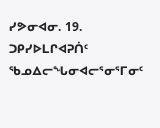ᓯᕗᓂᐊᓂ. 19. ᑐᑭᓯᐅᒪᒋᐊᕈᑏᑦ ᖃᓄᐃᓕᖓᓂᐊᓕᕐᓂᕐᒥᓂᑦ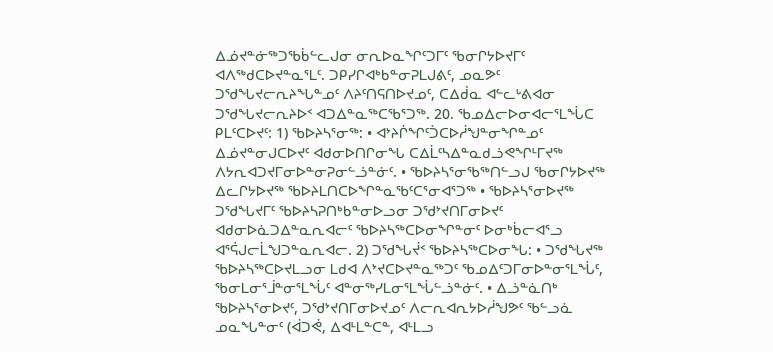ᐃᓅᔪᓐᓃᖅᑐᖃᑳᓪᓚᒍᓂ ᓂᕆᐅᓇᖏᑦᑐᒥᑦ ᖃᓂᒋᔭᐅᔪᒥᑦ ᐊᐱᖅᑯᑕᐅᔪᓐᓇᕐᒪᑦ. ᑐᑭᓯᒋᐊᒃᑲᓐᓂᕈᒪᒍᕕᑦ, ᓄᓇᕗᑦ ᑐᖁᖓᔪᓕᕆᔨᖓᓐᓄᑦ ᐱᔨᑦᑎᕋᑎᐅᔪᓄᑦ, ᑕᐃᑰᓇ ᐊᓪᓚᒡᕕᐊᓂ ᑐᖁᖓᔪᓕᕆᔨᐅᑉ ᐊᑐᐃᓐᓇᖅᑕᖃᕐᑐᖅ. 20. ᖃᓄᐃᓕᐅᓂᐊᓕᕐᒪᖔᑕ ᑭᒪᑦᑕᐅᔪᑦ: 1) ᖃᐅᔨᓴᕐᓂᖅ: • ᐊᔾᔨᒌᖏᑦᑑᑕᐅᓲᖑᓐᓂᖏᓐᓄᑦ ᐃᓅᔪᓐᓂᒍᑕᐅᔪᑦ ᐊᑯᓂᐅᑎᒋᓂᖓ ᑕᐃᒫᑦᓴᐃᓐᓇᑯᓘᕙᖏᒻᒥᔪᖅ ᐱᔭᕆᐊᑐᔪᒥᓂᐅᓐᓂᕈᓂᓪᓘᓐᓃᑦ. • ᖃᐅᔨᓴᕐᓂᖃᖅᑎᓪᓗᒍ ᖃᓂᒋᔭᐅᔪᖅ ᐃᓚᒋᔭᐅᔪᖅ ᖃᐅᔨᒪᑎᑕᐅᖏᓐᓇᖃᑦᑕᕐᓂᐊᕐᑐᖅ • ᖃᐅᔨᓴᕐᓂᐅᔪᖅ ᑐᖁᖓᔪᒥᑦ ᖃᐅᔨᓴᕈᑎᒃᑲᓐᓂᐅᓗᓂ ᑐᖁᔾᔪᑎᒥᓂᐅᔪᑦ ᐊᑯᓂᐅᓈᑐᐃᓐᓇᕆᐊᓕᑦ ᖃᐅᔨᓴᖅᑕᐅᓂᖏᓐᓂᑦ ᐅᓂᒃᑳᓕᐊᕐᓗ ᐊᕐᕌᒍᓕᒫᖑᑐᓐᓇᕆᐊᓕ. 2) ᑐᖁᖓᔫᑉ ᖃᐅᔨᓴᖅᑕᐅᓂᖓ: • ᑐᖁᖓᔪᖅ ᖃᐅᔨᓴᖅᑕᐅᔪᒪᓗᓂ ᒪᑯᐊ ᐱᔾᔪᑕᐅᔪᓐᓇᖅᑐᑦ ᖃᓄᐃᑦᑐᒥᓂᐅᓐᓂᕐᒪᖔᑦ, ᖃᓂᒪᓂᕐᒨᓐᓂᕐᒪᖔᑦ ᐊᓐᓂᖅᓯᒪᓂᕐᒪᖔᓪᓘᓐᓃᑦ. • ᐃᓘᓐᓈᑎᒃ ᖃᐅᔨᓴᕐᓂᐅᔪᑦ, ᑐᖁᔾᔪᑎᒥᓂᐅᔪᓄᑦ ᐱᓕᕆᐊᕆᔭᐅᓲᖑᕗᑦ ᖃᓪᓗᓈ ᓄᓇᖓᓐᓂᑦ (ᐋᑐᕚ, ᐃᐊᒻᒪᓐᑕᓐ, ᐊᒻᒪᓗ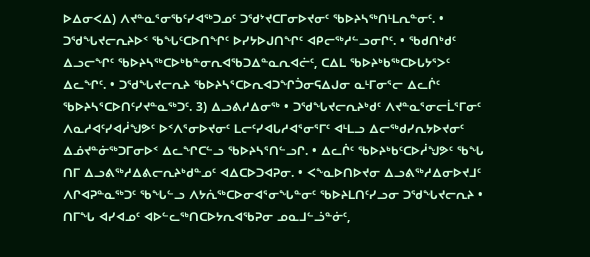ᐅᐃᓂᐸᐃ) ᐱᔪᓐᓇᕐᓂᖃᑦᓯᐊᖅᑐᓄᑦ ᑐᖁᔾᔪᑕᒥᓂᐅᔪᓂᑦ ᖃᐅᔨᓴᖅᑎᒻᒪᕆᓐᓂᑦ. • ᑐᖁᖓᔪᓕᕆᔨᐅᑉ ᖃᖓᑦᑕᐅᑎᖏᑦ ᐅᓯᔭᐅᒍᑎᖏᑦ ᐊᑭᓕᖅᓱᓪᓗᓂᒋᑦ. • ᖃᑯᑎᒃᑯᑦ ᐃᓗᓕᖏᑦ ᖃᐅᔨᓴᖅᑕᐅᒃᑲᓐᓂᕆᐊᖃᑐᐃᓐᓇᕆᐊᓖᑦ, ᑕᐃᒪ ᖃᐅᔨᒃᑲᖅᑕᐅᒐᔭᕐᐳᑦ ᐃᓚᖏᑦ. • ᑐᖁᖓᔪᓕᕆᔨ ᖃᐅᔨᓴᕐᑕᐅᕆᐊᑐᖏᑑᓂᕋᐃᒍᓂ ᓇᒻᒥᓂᕐᓕ ᐃᓚᒌᑦ ᖃᐅᔨᓴᕐᑕᐅᑎᑦᓯᔪᓐᓇᖅᑐᑦ. 3) ᐃᓗᕕᓱᐃᓂᖅ • ᑐᖁᖓᔪᓕᕆᔨᒃᑯᑦ ᐱᔪᓐᓇᕐᓂᓕᒫᕐᒥᓂᑦ ᐱᓇᓱᐊᑦᓯᐊᓲᖑᕗᑦ ᐅᑉᐱᕐᓂᐅᔪᓂᑦ ᒪᓕᑦᓯᐊᒐᓱᐊᕐᓂᕐᒥᑦ ᐊᒻᒪᓗ ᐃᓕᖅᑯᓯᕆᔭᐅᔪᓂᑦ ᐃᓅᔪᓐᓃᖅᑐᒥᓂᐅᑉ ᐃᓚᖏᑕᓪᓗ ᖃᐅᔨᓴᕐᑎᓪᓗᒋ. • ᐃᓚᒌᑦ ᖃᐅᔨᒃᑲᑦᑕᐅᓲᖑᕗᑦ ᖃᖓ ᑎᒥ ᐃᓗᕕᖅᓱᐃᕕᓕᕆᔨᒃᑯᓐᓄᑦ ᐊᐃᑕᐅᑐᐊᕈᓂ. • ᐸᖕᓇᐅᑎᐅᔪᓂ ᐃᓗᕕᖅᓱᐃᓂᐅᔪᒧᑦ ᐱᒋᐊᕈᓐᓇᖅᑐᑦ ᖃᖓᓪᓗ ᐱᔭᕇᖅᑕᐅᓂᐊᕐᓂᖓᓐᓂᑦ ᖃᐅᔨᒪᑎᑦᓯᓗᓂ ᑐᖁᖓᔪᓕᕆᔨ • ᑎᒥᖓ ᐊᓯᐊᓄᑦ ᐊᐅᓪᓚᖅᑎᑕᐅᔭᕆᐊᖃᕈᓂ ᓄᓇᒧᓪᓘᓐᓃᑦ,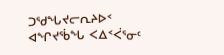ᑐᖁᖓᔪᓕᕆᔨᐅᑉ ᐊᖏᔪᖄᖓ ᐸᐃᑉᐹᕐᓂᑦ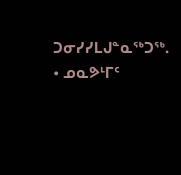ᑐᓂᓯᓯᒪᒍᓐᓇᖅᑐᖅ. • ᓄᓇᕗᒻᒥᑦ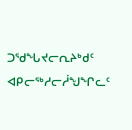ᑐᖁᖓᔪᓕᕆᔨᒃᑯᑦ ᐊᑭᓕᖅᓱᓕᓲᖑᖏᓚᑦ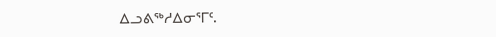ᐃᓗᕕᖅᓱᐃᓂᕐᒥᑦ.